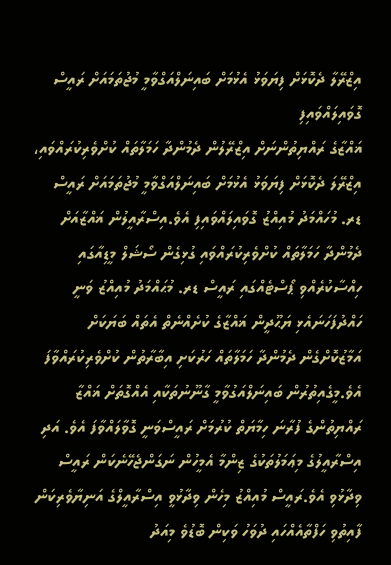އިޒްރޭލާ ދެކޮޅަށް ފިޔަވަޅު އެޅުމަށް ބައިނަލްއަގްވާމީ މުޖުތަމައަށް ރައީސް ގޮވައިލައްވައިފި
ޣައްޒާގެ ރައްޔިތުންނަށް އިޒްރޭލުން ދެމުންދާ ހަމަލާތައް ކުށްވެރިކުރައްވައި، އިޒްރޭލަ ދެކޮޅަށް ފިޔަވަޅު އެޅުމަށް ބައިނަލްއަގްވާމީ މުޖުތަމައަށް ރައީސް ޑރ. މުހައްމަދު މުއިއްޒު ގޮވައިލައްވައިފި އެވެ.އިސްރާއީލުން ޣައްޒާއަށް ދެމުންދާ ހަމަލާތައް ކުށްވެރިކުރައްވައި ގުޅިގެން ސޯޝަލް މީޑިއާގައި ހިއްސާކުރެއްވި ޕޯސްޓެއްގައި ރައީސް ޑރ. މުޙައްމަދު މުއިއްޒު ވަނީ ހައްދުފަހަނައެޅި ޔަޙޫދީން ޣައްޒާގެ ކުށެއްނެތް އެތައް ބަޔަކަށް އަމާޒުކޮށްގެން ދެމުންދާ ހަމަލާތައް ހަރުކަށި އިބާރާތުން ކުށްވެރިކުރައްވާފަ އެވެ.މީގެއިތުރުން ބައިނަލްއަގުވާމީ ގާނޫނުތަކާއި އެއްގޮތަށް ޣައްޒާ ރައްޔިތުންގެ ފުރާނަ ހިމާޔަތް ކުރުމަށް ރައީސްވަނީ ގޮވާލައްވާފަ އެވެ. އަދި އިސްރާއީލުގެ މިޢަމަލުތަކުގެ ޒިންމާ އެމީހުން ނަގަންޖެހޭނެކަން ރައީސް ވިދާޅުވި އެވެ.ރައީސް މުއިއްޒު މިހެން ވިދާޅުވީ އިސްރާއީލްގެ އަނިޔާވެރިކަން ފާއިތުވި ހަފްތާއެއްހައި ދުވަހު ވަކިން ބޮޑުވެ މިއަދު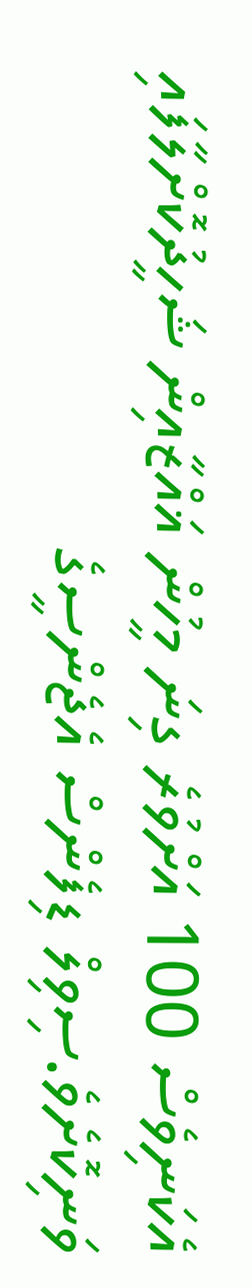އެކަނިވެސް 100 އަށްވުރެ ގިނަ މީހުން ޣައްޒާއިން ޝަހީދުކޮށްލާފައި ވަނިކޮށެވެ.ސިވިލް ޑިފެންސް އެޖެންސީގެ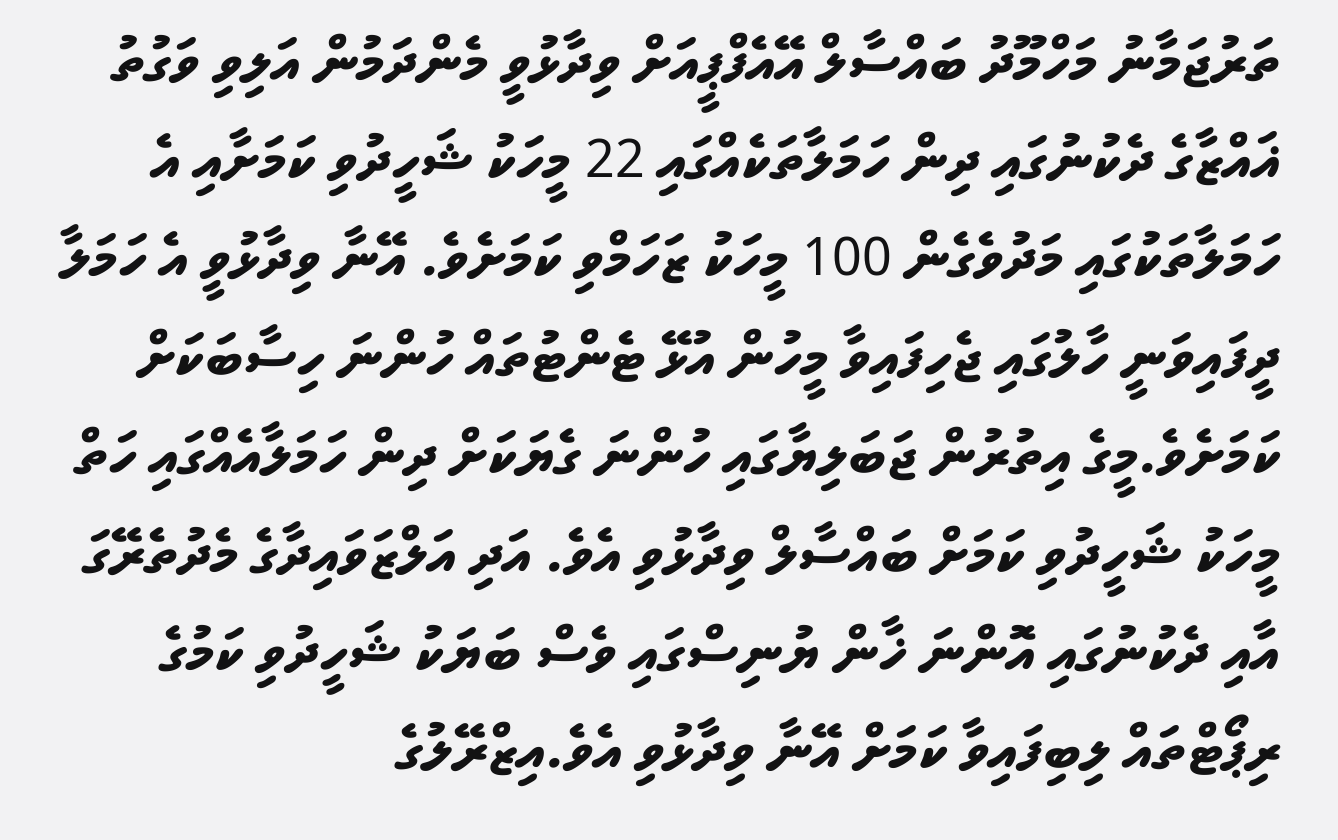ތަރުޖަމާނު މަހްމޫދު ބައްސާލް އޭއެފްޕީއަށް ވިދާޅުވީ މެންދަމުން އަލިވި ވަގުތު ޣައްޒާގެ ދެކުނުގައި ދިން ހަމަލާތަކެއްގައި 22 މީހަކު ޝަހީދުވި ކަމަށާއި އެ ހަމަލާތަކުގައި މަދުވެގެން 100 މީހަކު ޒަހަމްވި ކަމަށެވެ. އޭނާ ވިދާޅުވީ އެ ހަމަލާ ދީފައިވަނީ ހާލުގައި ޖެހިފައިވާ މީހުން އުޅޭ ޓެންޓުތައް ހުންނަ ހިސާބަކަށް ކަމަށެވެ.މީގެ އިތުރުން ޖަބަލިޔާގައި ހުންނަ ގެޔަކަށް ދިން ހަމަލާއެއްގައި ހަތް މީހަކު ޝަހީދުވި ކަމަށް ބައްސާލް ވިދާޅުވި އެވެ. އަދި އަލްޒަވައިދާގެ މެދުތެރޭގަ އާއި ދެކުނުގައި އޮންނަ ޚާން ޔުނިސްގައި ވެސް ބަޔަކު ޝަހީދުވި ކަމުގެ ރިޕޯޓްތައް ލިބިފައިވާ ކަމަށް އޭނާ ވިދާޅުވި އެވެ.އިޒްރޭލުގެ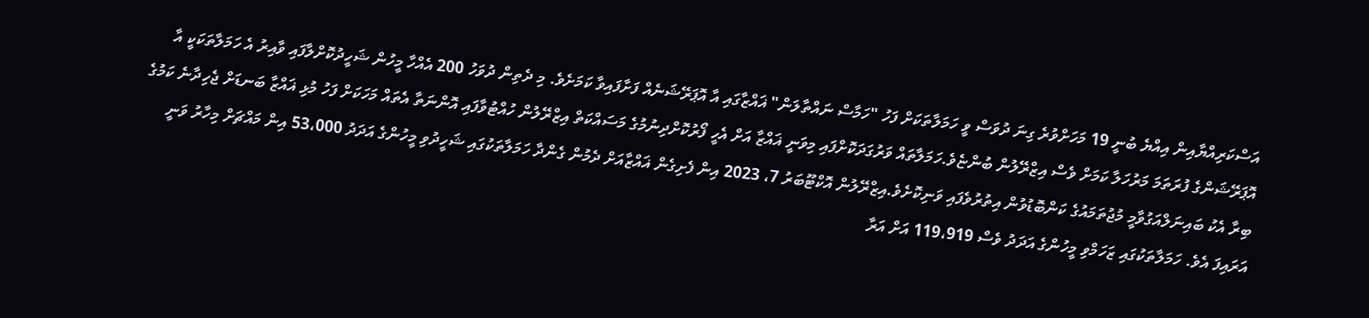އަސްކަރިއްޔާއިން އިއްޔެ ބުނީ 19 މަހަށްވުރެ ގިނަ ދުވަސް ވީ ހަމަލާތަކަށް ފަހު "ހަމާސް ނައްތާލަން" ޣައްޒާގައި އާ އޮޕަރޭޝަނެއް ފަށާފައިވާ ކަމަށެވެ. މި ދެތިން ދުވަހު 200 އެއްހާ މީހުން ޝަހީދުކޮށްލާފައި ވާއިރު އެ ހަމަލާތަކަކީ އާ އޮޕަރޭޝަންގެ ފުރަތަމަ މަރުހަލާ ކަމަށް ވެސް އިޒްރޭލުން ބުންޏެވެ.ހަމަލާތައް ވަރުގަދަކޮށްފައި މިވަނީ ޣައްޒާ އަށް އެހީ ފޯރުކޮށްދިނުމުގެ މަސައްކަތް އިޒްރޭލުން ހުއްޓުވާފައި އޮންނަތާ އެތައް މަހަކަށް ފަހު މުޅި ޣައްޒާ ބަނޑަށް ޖެހިދާނެ ކަމުގެ ބިރާ އެކު ބައިނަލްއަގުވާމީ މުޖުތަމައުގެ ކަންބޮޑުވުން އިތުރުވެފައި ވަނިކޮށެވެ.އިޒްރޭލުން އޮކްޓޫބަރު 7، 2023 އިން ފެށިގެން ޣައްޒާއަށް ދެމުން ގެންދާ ހަމަލާތަކުގައި ޝަހީދުވި މީހުންގެ އަދަދު 53،000 އިން މައްޗަށް މިހާރު ވަނީ އަރައިފަ އެވެ. ހަމަލާތަކުގައި ޒަހަމްވި މީހުންގެ އަދަދު ވެސް 119،919 އަށް އަރާ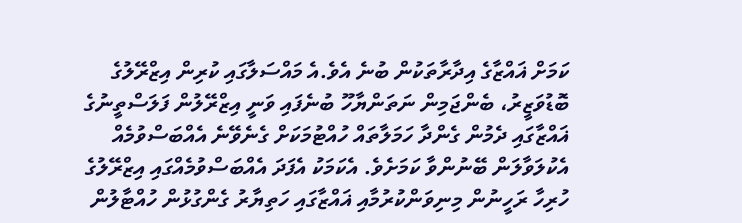ކަމަށް ޣައްޒާގެ އިދާރާތަކުން ބުނެ އެވެ.އެ މައްސަލާގައި ކުރިން އިޒްރޭލުގެ ބޮޑުވަޒީރު، ބެންޖަމިން ނަތަންޔާހޫ ބުނެފައި ވަނީ އިޒްރޭލުން ފަލަސްތީނުގެ ޣައްޒާގައި ދެމުން ގެންދާ ހަމަލާތައް ހުއްޓުމަކަށް ގެނެވޭނެ އެއްބަސްވުމެއް އެކުލަވާލަން ބޭނުންވާ ކަމަށެވެ. އެކަމަކު އެފަދަ އެއްބަސްވުމެއްގައި އިޒްރޭލުގެ ހުރިހާ ރަހީނުން މިނިވަންކުރުމާއި ޣައްޒާގައި ހަތިޔާރު ގެންގުޅުން ހުއްޓާލުން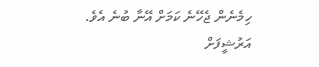ހިމެނެން ޖެހޭނެ ކަމަށް އޭނާ ބުނެ އެވެ.
އަރުޝީފަށް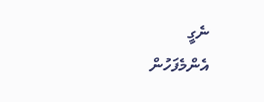ނެގީ
އެންމެފަހުން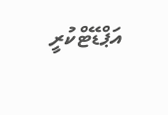އަޕްޑޭޓްކުރީ